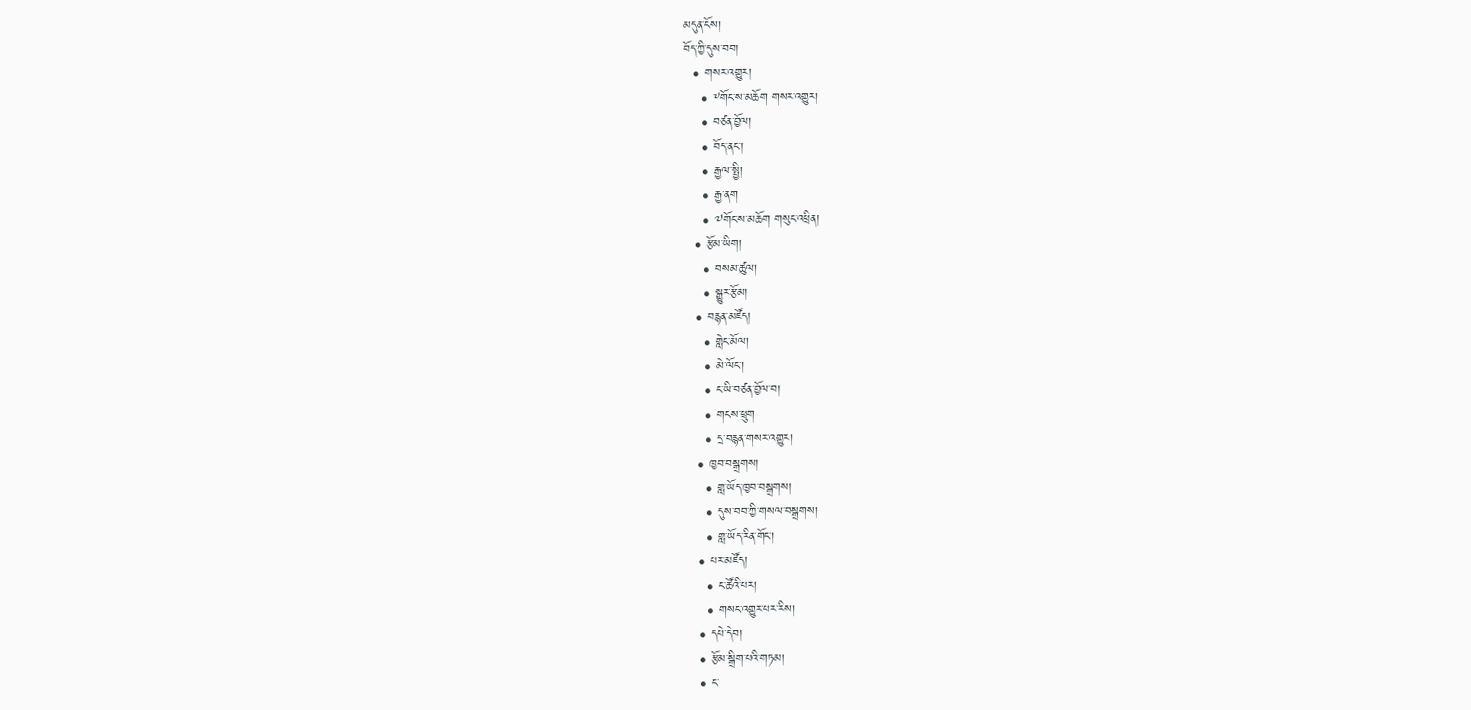མདུན་ངོས།
བོད་ཀྱི་དུས་བབ།
  • གསར་འགྱུར།
    • ༸གོང་ས་མཆོག གསར་འགྱུར།
    • བཙན་བྱོལ།
    • བོད་ནང་།
    • རྒྱལ་སྤྱི།
    • རྒྱ་ནག
    • ༧གོང་ས་མཆོག གསུང་འཕྲིན།
  • རྩོམ་ཡིག།
    • བསམ་ཚུལ།
    • སྒྱུར་རྩོམ།
  • བརྙན་མཛོད།
    • གླེང་མོལ།
    • མེ་ལོང་།
    • ང་ཡི་བཙན་བྱོལ་བ།
    • གངས་ཕྲུག
    • དྲ་བརྙན་གསར་འགྱུར།
  • ཁྱབ་བསྒྲགས།
    • གླ་ཡོད་ཁྱབ་བསྒྲགས།
    • དུས་བབ་ཀྱི་གསལ་བསྒྲགས།
    • གླ་ཡོད་རིན་གོང་།
  • པར་མཛོད།
    • ང་ཚོའི་པར།
    • གསང་འགྱུར་པར་རིས།
  • དཔེ་དེབ།
  • རྩོམ་སྒྲིག་པའི་གཏམ།
  • ང་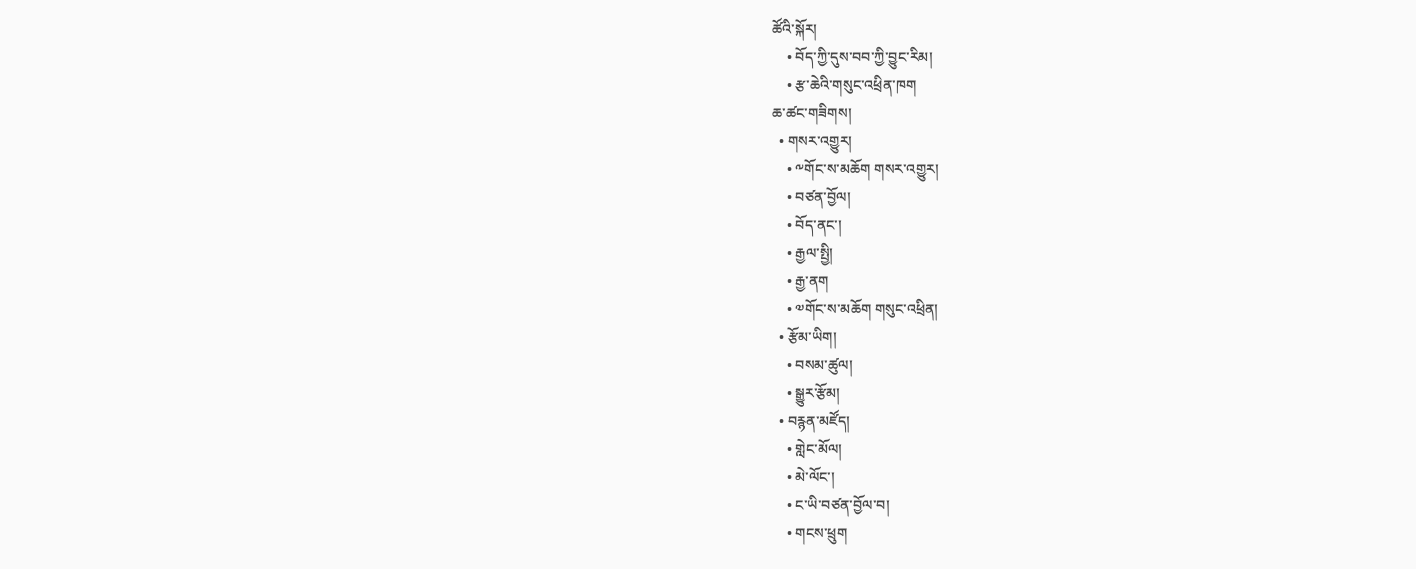ཚོའི་སྐོར།
    • བོད་ཀྱི་དུས་བབ་ཀྱི་བྱུང་རིམ།
    • རྩ་ཆེའི་གསུང་འཕྲིན་ཁག
ཆ་ཚང་གཟིགས།
  • གསར་འགྱུར།
    • ༸གོང་ས་མཆོག གསར་འགྱུར།
    • བཙན་བྱོལ།
    • བོད་ནང་།
    • རྒྱལ་སྤྱི།
    • རྒྱ་ནག
    • ༧གོང་ས་མཆོག གསུང་འཕྲིན།
  • རྩོམ་ཡིག།
    • བསམ་ཚུལ།
    • སྒྱུར་རྩོམ།
  • བརྙན་མཛོད།
    • གླེང་མོལ།
    • མེ་ལོང་།
    • ང་ཡི་བཙན་བྱོལ་བ།
    • གངས་ཕྲུག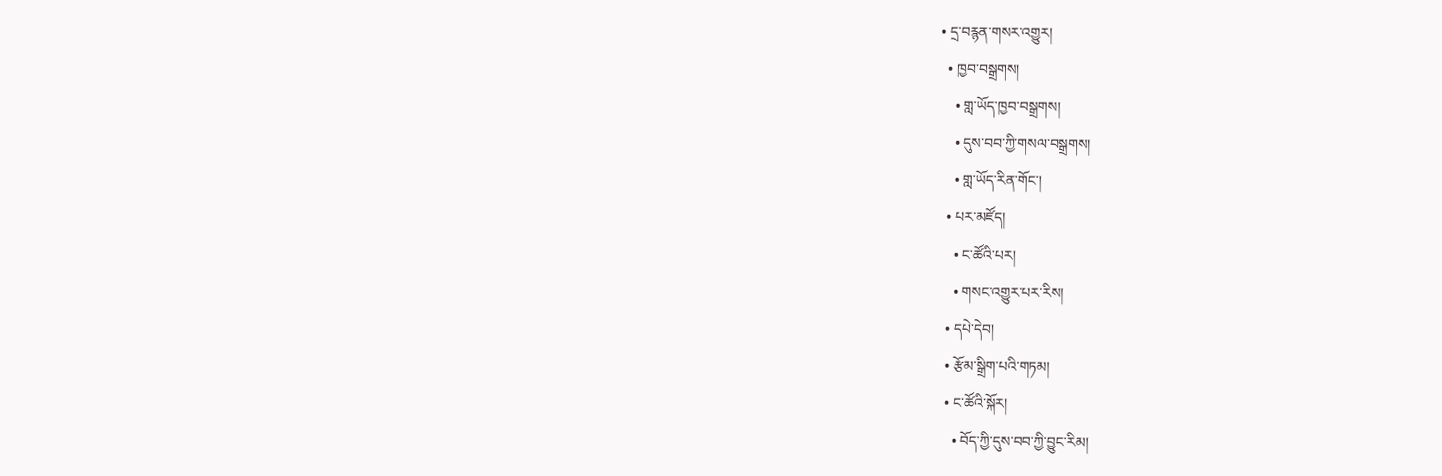• དྲ་བརྙན་གསར་འགྱུར།
  • ཁྱབ་བསྒྲགས།
    • གླ་ཡོད་ཁྱབ་བསྒྲགས།
    • དུས་བབ་ཀྱི་གསལ་བསྒྲགས།
    • གླ་ཡོད་རིན་གོང་།
  • པར་མཛོད།
    • ང་ཚོའི་པར།
    • གསང་འགྱུར་པར་རིས།
  • དཔེ་དེབ།
  • རྩོམ་སྒྲིག་པའི་གཏམ།
  • ང་ཚོའི་སྐོར།
    • བོད་ཀྱི་དུས་བབ་ཀྱི་བྱུང་རིམ།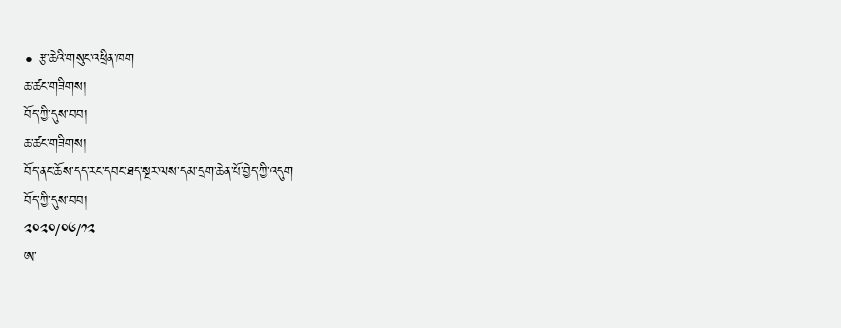• རྩ་ཆེའི་གསུང་འཕྲིན་ཁག
ཆ་ཚང་གཟིགས།
བོད་ཀྱི་དུས་བབ།
ཆ་ཚང་གཟིགས།
བོད་ནང་ཆོས་དད་རང་དབང་ཐད་སྔར་ལས་དམ་དྲག་ཆེན་པོ་བྱེད་ཀྱི་འདུག
བོད་ཀྱི་དུས་བབ།
༢༠༢༠/༠༦/༡༢
ཨ་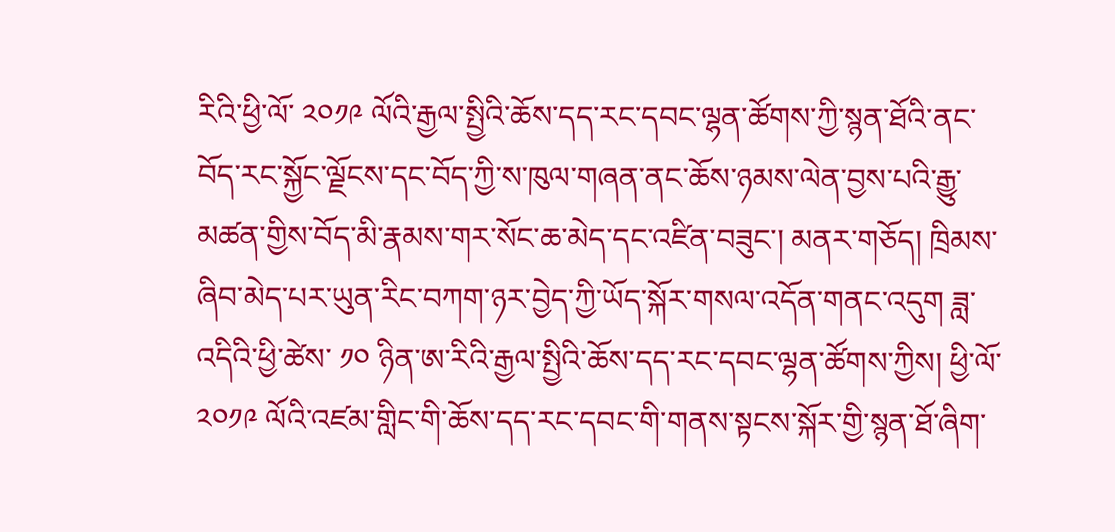རིའི་ཕྱི་ལོ་ ༢༠༡༩ ལོའི་རྒྱལ་སྤྱིའི་ཆོས་དད་རང་དབང་ལྷན་ཚོགས་ཀྱི་སྙན་ཐོའི་ནང་བོད་རང་སྐྱོང་ལྗོངས་དང་བོད་ཀྱི་ས་ཁུལ་གཞན་ནང་ཆོས་ཉམས་ལེན་བྱས་པའི་རྒྱུ་མཚན་གྱིས་བོད་མི་རྣམས་གར་སོང་ཆ་མེད་དང་འཛིན་བཟུང་། མནར་གཅོད། ཁྲིམས་ཞིབ་མེད་པར་ཡུན་རིང་བཀག་ཉར་བྱེད་ཀྱི་ཡོད་སྐོར་གསལ་འདོན་གནང་འདུག ཟླ་འདིའི་ཕྱི་ཚེས་ ༡༠ ཉིན་ཨ་རིའི་རྒྱལ་སྤྱིའི་ཆོས་དད་རང་དབང་ལྷན་ཚོགས་ཀྱིས། ཕྱི་ལོ་ ༢༠༡༩ ལོའི་འཛམ་གླིང་གི་ཆོས་དད་རང་དབང་གི་གནས་སྟངས་སྐོར་གྱི་སྙན་ཐོ་ཞིག་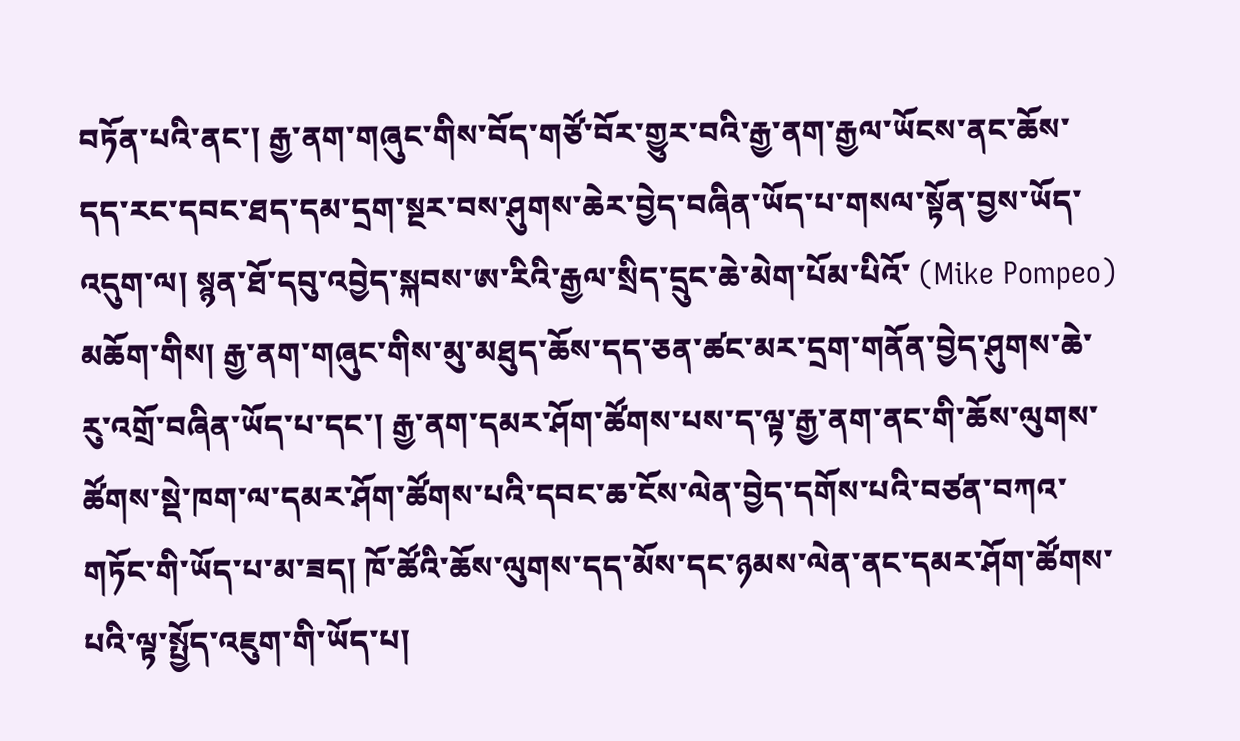བཏོན་པའི་ནང་། རྒྱ་ནག་གཞུང་གིས་བོད་གཙོ་བོར་གྱུར་བའི་རྒྱ་ནག་རྒྱལ་ཡོངས་ནང་ཆོས་དད་རང་དབང་ཐད་དམ་དྲག་སྔར་བས་ཤུགས་ཆེར་བྱེད་བཞིན་ཡོད་པ་གསལ་སྟོན་བྱས་ཡོད་འདུག་ལ། སྙན་ཐོ་དབུ་འབྱེད་སྐབས་ཨ་རིའི་རྒྱལ་སྲིད་དྲུང་ཆེ་མེག་པོམ་པིའོ་ (Mike Pompeo) མཆོག་གིས། རྒྱ་ནག་གཞུང་གིས་མུ་མཐུད་ཆོས་དད་ཅན་ཚང་མར་དྲག་གནོན་བྱེད་ཤུགས་ཆེ་རུ་འགྲོ་བཞིན་ཡོད་པ་དང་། རྒྱ་ནག་དམར་ཤོག་ཚོགས་པས་ད་ལྟ་རྒྱ་ནག་ནང་གི་ཆོས་ལུགས་ཚོགས་སྡེ་ཁག་ལ་དམར་ཤོག་ཚོགས་པའི་དབང་ཆ་ངོས་ལེན་བྱེད་དགོས་པའི་བཙན་བཀའ་གཏོང་གི་ཡོད་པ་མ་ཟད། ཁོ་ཚོའི་ཆོས་ལུགས་དད་མོས་དང་ཉམས་ལེན་ནང་དམར་ཤོག་ཚོགས་པའི་ལྟ་སྤྱོད་འཇུག་གི་ཡོད་པ།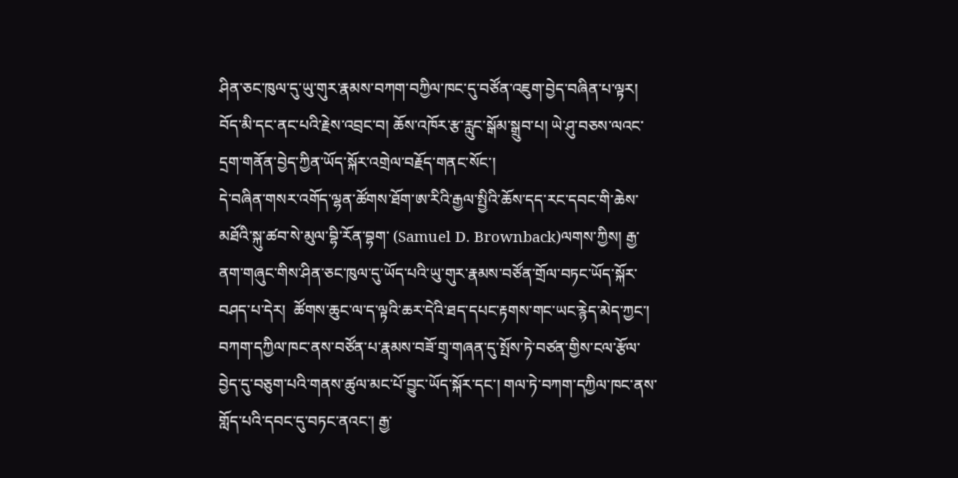ཤིན་ཅང་ཁུལ་དུ་ཡུ་གུར་རྣམས་བཀག་བཀྱིལ་ཁང་དུ་བཙོན་འཇུག་བྱེད་བཞིན་པ་ལྟར། བོད་མི་དང་ནང་པའི་རྗེས་འབྲང་བ། ཆོས་འཁོར་རྩ་རླུང་སྒོམ་སྒྲུབ་པ། ཡེ་ཤུ་བཅས་ལའང་དྲག་གནོན་བྱེད་ཀྱིན་ཡོད་སྐོར་འགྲེལ་བརྗོད་གནང་སོང་།
དེ་བཞིན་གསར་འགོད་ལྷན་ཚོགས་ཐོག་ཨ་རིའི་རྒྱལ་སྤྱིའི་ཆོས་དད་རང་དབང་གི་ཆེས་མཐོའི་སྐུ་ཚབ་སེ་མུལ་བྷི་རོན་བྷག་ (Samuel D. Brownback)ལགས་ཀྱིས། རྒྱ་ནག་གཞུང་གིས་ཤིན་ཅང་ཁུལ་དུ་ཡོད་པའི་ཡུ་གུར་རྣམས་བཙོན་གྲོལ་བཏང་ཡོད་སྐོར་བཤད་པ་དེར།  ཚོགས་ཆུང་ལ་ད་ལྟའི་ཆར་དེའི་ཐད་དཔང་རྟགས་གང་ཡང་རྙེད་མེད་ཀྱང་། བཀག་དཀྱིལ་ཁང་ནས་བཙོན་པ་རྣམས་བཟོ་གྲྭ་གཞན་དུ་སྤོས་ཏེ་བཙན་གྱིས་ངལ་རྩོལ་བྱེད་དུ་བཅུག་པའི་གནས་ཚུལ་མང་པོ་བྱུང་ཡོད་སྐོར་དང་། གལ་ཏེ་བཀག་དཀྱིལ་ཁང་ནས་གློད་པའི་དབང་དུ་བཏང་ནའང་། རྒྱ་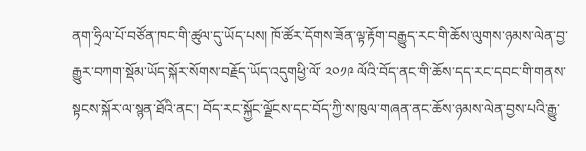ནག་ཧྲིལ་པོ་བཙོན་ཁང་གི་ཚུལ་དུ་ཡོད་པས། ཁོ་ཚོར་དོགས་ཟོན་ལྟ་རྟོག་བརྒྱུད་རང་གི་ཆོས་ལུགས་ཉམས་ལེན་བྱ་རྒྱུར་བཀག་སྡོམ་ཡོད་སྐོར་སོགས་བརྗོད་ཡོད་འདུགཕྱི་ལོ་ ༢༠༡༩ ལོའི་བོད་ནང་གི་ཆོས་དད་རང་དབང་གི་གནས་སྟངས་སྐོར་ལ་སྙན་ཐོའི་ནང་། བོད་རང་སྐྱོང་ལྗོངས་དང་བོད་ཀྱི་ས་ཁུལ་གཞན་ནང་ཆོས་ཉམས་ལེན་བྱས་པའི་རྒྱུ་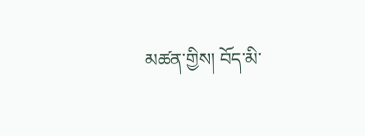མཚན་གྱིས། བོད་མི་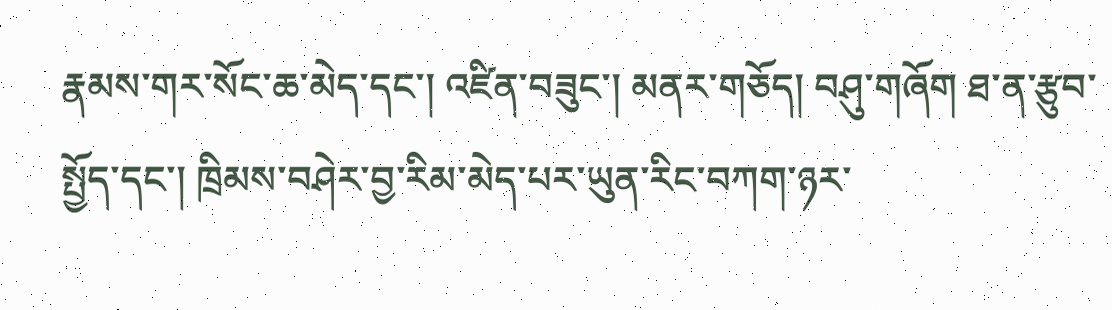རྣམས་གར་སོང་ཆ་མེད་དང་། འཛིན་བཟུང་། མནར་གཅོད། བཤུ་གཞོག ཐ་ན་རྩུབ་སྤྱོད་དང་། ཁྲིམས་བཤེར་བྱ་རིམ་མེད་པར་ཡུན་རིང་བཀག་ཉར་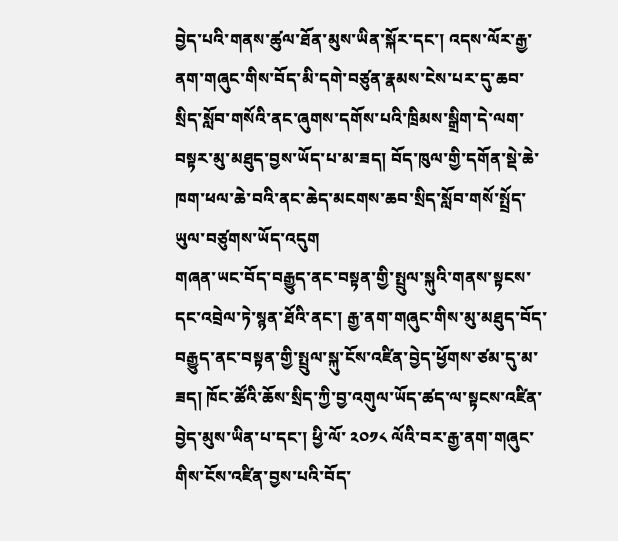བྱེད་པའི་གནས་ཚུལ་ཐོན་མུས་ཡིན་སྐོར་དང་། འདས་ལོར་རྒྱ་ནག་གཞུང་གིས་བོད་མི་དགེ་བཙུན་རྣམས་ངེས་པར་དུ་ཆབ་སྲིད་སློབ་གསོའི་ནང་ཞུགས་དགོས་པའི་ཁྲིམས་སྒྲིག་དེ་ལག་བསྟར་མུ་མཐུད་བྱས་ཡོད་པ་མ་ཟད། བོད་ཁུལ་གྱི་དགོན་སྡེ་ཆེ་ཁག་ཕལ་ཆེ་བའི་ནང་ཆེད་མངགས་ཆབ་སྲིད་སློབ་གསོ་སྤྲོད་ཡུལ་བཙུགས་ཡོད་འདུག
གཞན་ཡང་བོད་བརྒྱུད་ནང་བསྟན་གྱི་སྤྲུལ་སྐུའི་གནས་སྟངས་དང་འབྲེལ་ཏེ་སྙན་ཐོའི་ནང་། རྒྱ་ནག་གཞུང་གིས་མུ་མཐུད་བོད་བརྒྱུད་ནང་བསྟན་གྱི་སྤྲུལ་སྐུ་ངོས་འཛིན་བྱེད་ཕྱོགས་ཙམ་དུ་མ་ཟད། ཁོང་ཚོའི་ཆོས་སྲིད་ཀྱི་བྱ་འགུལ་ཡོད་ཚད་ལ་སྟངས་འཛིན་བྱེད་མུས་ཡིན་པ་དང་། ཕྱི་ལོ་ ༢༠༡༨ ལོའི་བར་རྒྱ་ནག་གཞུང་གིས་ངོས་འཛིན་བྱས་པའི་བོད་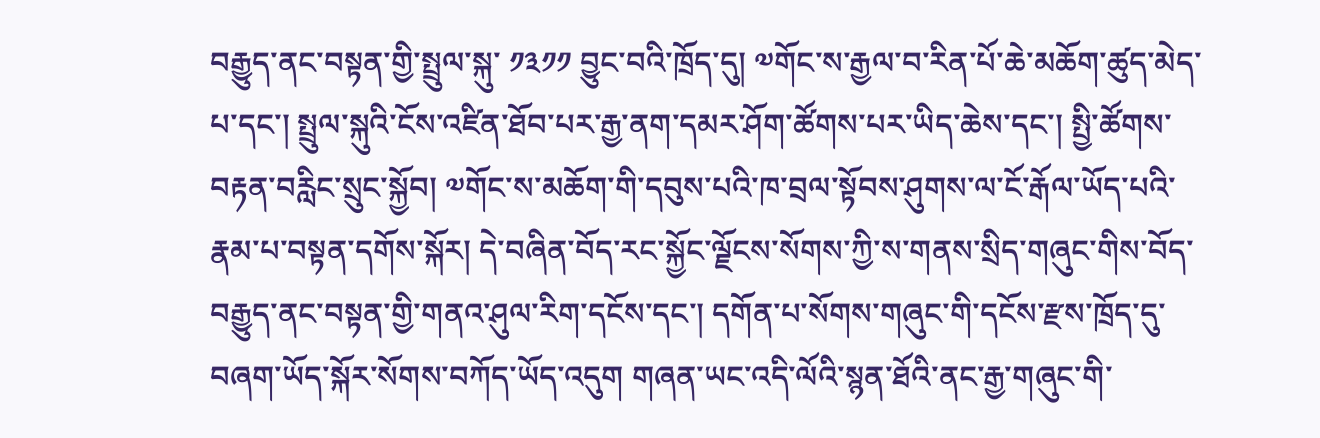བརྒྱུད་ནང་བསྟན་གྱི་སྤྲུལ་སྐུ་ ༡༣༡༡ བྱུང་བའི་ཁྲོད་དུ། ༧གོང་ས་རྒྱལ་བ་རིན་པོ་ཆེ་མཆོག་ཚུད་མེད་པ་དང་། སྤྲུལ་སྐུའི་ངོས་འཛིན་ཐོབ་པར་རྒྱ་ནག་དམར་ཤོག་ཚོགས་པར་ཡིད་ཆེས་དང་། སྤྱི་ཚོགས་བརྟན་བརླིང་སྲུང་སྐྱོབ། ༧གོང་ས་མཆོག་གི་དབུས་པའི་ཁ་བྲལ་སྟོབས་ཤུགས་ལ་ངོ་རྒོལ་ཡོད་པའི་རྣམ་པ་བསྟན་དགོས་སྐོར། དེ་བཞིན་བོད་རང་སྐྱོང་ལྗོངས་སོགས་ཀྱི་ས་གནས་སྲིད་གཞུང་གིས་བོད་བརྒྱུད་ནང་བསྟན་གྱི་གནའ་ཤུལ་རིག་དངོས་དང་། དགོན་པ་སོགས་གཞུང་གི་དངོས་རྫས་ཁྲོད་དུ་བཞག་ཡོད་སྐོར་སོགས་བཀོད་ཡོད་འདུག གཞན་ཡང་འདི་ལོའི་སྙན་ཐོའི་ནང་རྒྱ་གཞུང་གི་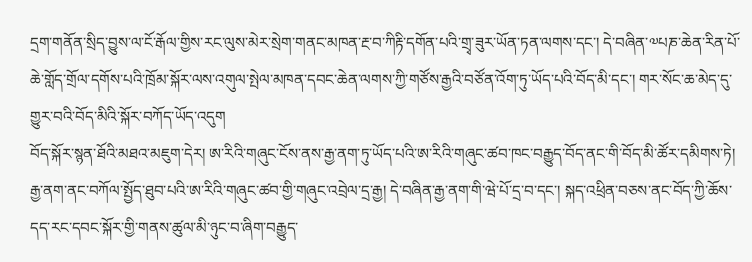དྲག་གནོན་སྲིད་བྱུས་ལ་ངོ་རྒོལ་གྱིས་རང་ལུས་མེར་སྲེག་གནང་མཁན་རྔ་བ་ཀིརྟི་དགོན་པའི་གྲྭ་ཟུར་ཡོན་ཏན་ལགས་དང་། དེ་བཞིན་༧པཎ་ཆེན་རིན་པོ་ཆེ་གློད་གྲོལ་དགོས་པའི་ཁྲོམ་སྐོར་ལས་འགུལ་སྤེལ་མཁན་དབང་ཆེན་ལགས་ཀྱི་གཙོས་རྒྱའི་བཙོན་འོག་ཏུ་ཡོད་པའི་བོད་མི་དང་། གར་སོང་ཆ་མེད་དུ་གྱུར་བའི་བོད་མིའི་སྐོར་བཀོད་ཡོད་འདུག
བོད་སྐོར་སྙན་ཐོའི་མཐའ་མཇུག་དེར། ཨ་རིའི་གཞུང་ངོས་ནས་རྒྱ་ནག་ཏུ་ཡོད་པའི་ཨ་རིའི་གཞུང་ཚབ་ཁང་བརྒྱུད་བོད་ནང་གི་བོད་མི་ཚོར་དམིགས་ཏེ། རྒྱ་ནག་ནང་བཀོལ་སྤྱོད་ཐུབ་པའི་ཨ་རིའི་གཞུང་ཚབ་གྱི་གཞུང་འབྲེལ་དྲ་རྒྱ། དེ་བཞིན་རྒྱ་ནག་གི་ཝེ་པོ་དྲ་བ་དང་། སྐད་འཕྲིན་བཅས་ནང་བོད་ཀྱི་ཆོས་དད་རང་དབང་སྐོར་གྱི་གནས་ཚུལ་མི་ཉུང་བ་ཞིག་བརྒྱུད་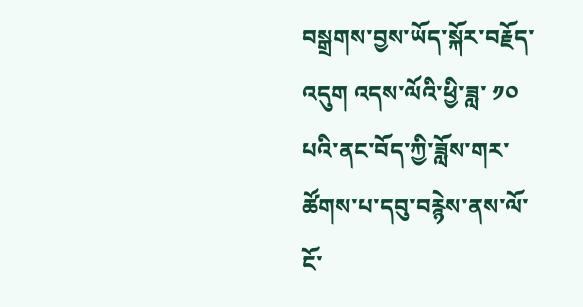བསྒྲགས་བྱས་ཡོད་སྐོར་བརྗོད་འདུག འདས་ལོའི་ཕྱི་ཟླ་ ༡༠ པའི་ནང་བོད་ཀྱི་ཟློས་གར་ཚོགས་པ་དབུ་བརྙེས་ནས་ལོ་ངོ་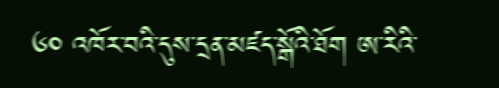༦༠ འཁོར་བའི་དུས་དྲན་མཛད་སྒོའི་ཐོག ཨ་རིའི་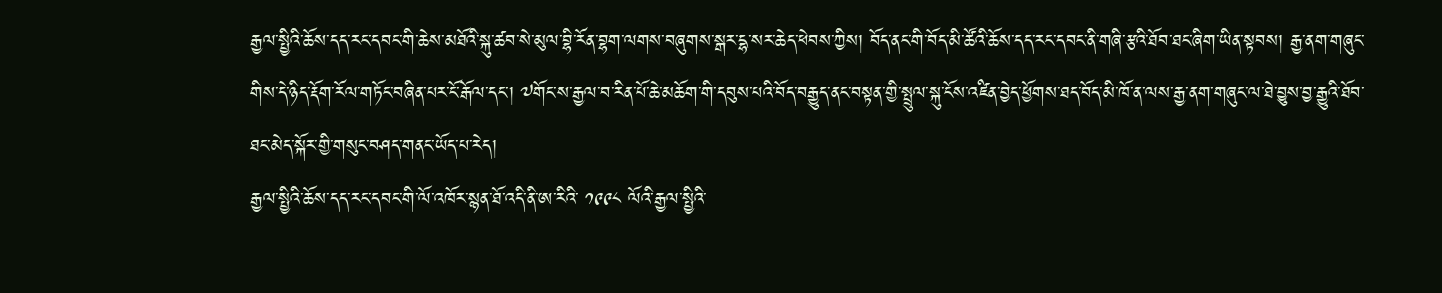རྒྱལ་སྤྱིའི་ཆོས་དད་རང་དབང་གི་ཆེས་མཐོའི་སྐུ་ཚབ་སེ་མུལ་བྷི་རོན་བྷག་ལགས་བཞུགས་སྒར་དྷ་སར་ཆེད་ཕེབས་ཀྱིས། བོད་ནང་གི་བོད་མི་ཚོའི་ཆོས་དད་རང་དབང་ནི་གཞི་རྩའི་ཐོབ་ཐང་ཞིག་ཡིན་སྟབས། རྒྱ་ནག་གཞུང་གིས་དེ་ཉིད་རྡོག་རོལ་གཏོང་བཞིན་པར་ངོ་རྒོལ་དང་། ༧གོང་ས་རྒྱལ་བ་རིན་པོ་ཆེ་མཆོག་གི་དབུས་པའི་བོད་བརྒྱུད་ནང་བསྟན་གྱི་སྤྲུལ་སྐུ་ངོས་འཛིན་བྱེད་ཕྱོགས་ཐད་བོད་མི་ཁོ་ན་ལས་རྒྱ་ནག་གཞུང་ལ་ཐེ་བྱུས་བྱ་རྒྱུའི་ཐོབ་ཐང་མེད་སྐོར་གྱི་གསུང་བཤད་གནང་ཡོད་པ་རེད།
རྒྱལ་སྤྱིའི་ཆོས་དད་རང་དབང་གི་ལོ་འཁོར་སྙན་ཐོ་འདི་ནི་ཨ་རིའི་ ༡༩༩༨ ལོའི་རྒྱལ་སྤྱིའི་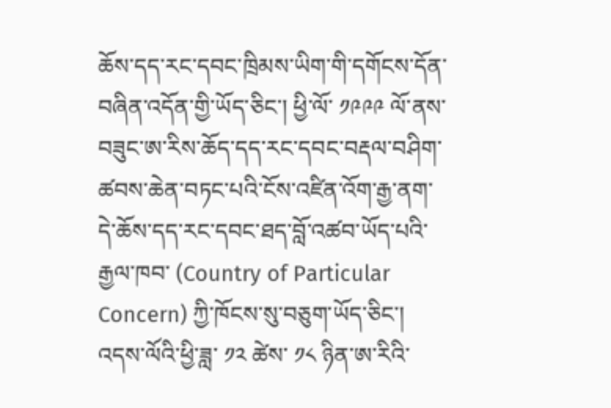ཆོས་དད་རང་དབང་ཁྲིམས་ཡིག་གི་དགོངས་དོན་བཞིན་འདོན་གྱི་ཡོད་ཅིང་། ཕྱི་ལོ་ ༡༩༩༩ ལོ་ནས་བཟུང་ཨ་རིས་ཆོད་དད་རང་དབང་བརྡལ་བཤིག་ཚབས་ཆེན་བཏང་པའི་ངོས་འཛིན་འོག་རྒྱ་ནག་དེ་ཆོས་དད་རང་དབང་ཐད་བློ་འཚབ་ཡོད་པའི་རྒྱལ་ཁབ་ (Country of Particular Concern) ཀྱི་ཁོངས་སུ་བཅུག་ཡོད་ཅིང་། འདས་ལོའི་ཕྱི་ཟླ་ ༡༢ ཚེས་ ༡༨ ཉིན་ཨ་རིའི་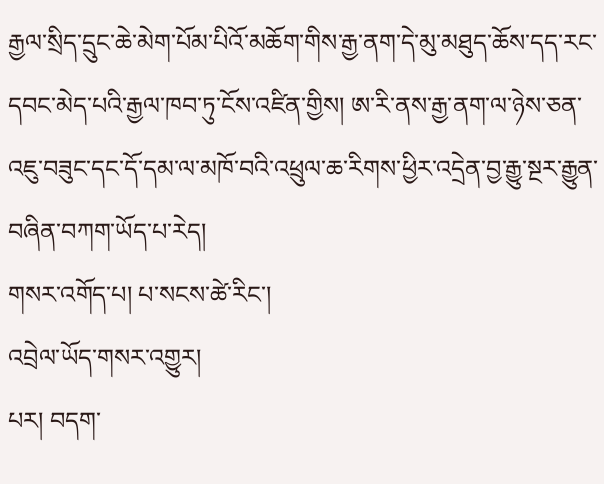རྒྱལ་སྲིད་དྲུང་ཆེ་མེག་པོམ་པིའོ་མཆོག་གིས་རྒྱ་ནག་དེ་མུ་མཐུད་ཆོས་དད་རང་དབང་མེད་པའི་རྒྱལ་ཁབ་ཏུ་ངོས་འཛིན་གྱིས། ཨ་རི་ནས་རྒྱ་ནག་ལ་ཉེས་ཅན་འཇུ་བཟུང་དང་དོ་དམ་ལ་མཁོ་བའི་འཕྲུལ་ཆ་རིགས་ཕྱིར་འདྲེན་བྱ་རྒྱུ་སྔར་རྒྱུན་བཞིན་བཀག་ཡོད་པ་རེད།
གསར་འགོད་པ། པ་སངས་ཚེ་རིང་།
འབྲེལ་ཡོད་གསར་འགྱུར།
པར། བདག་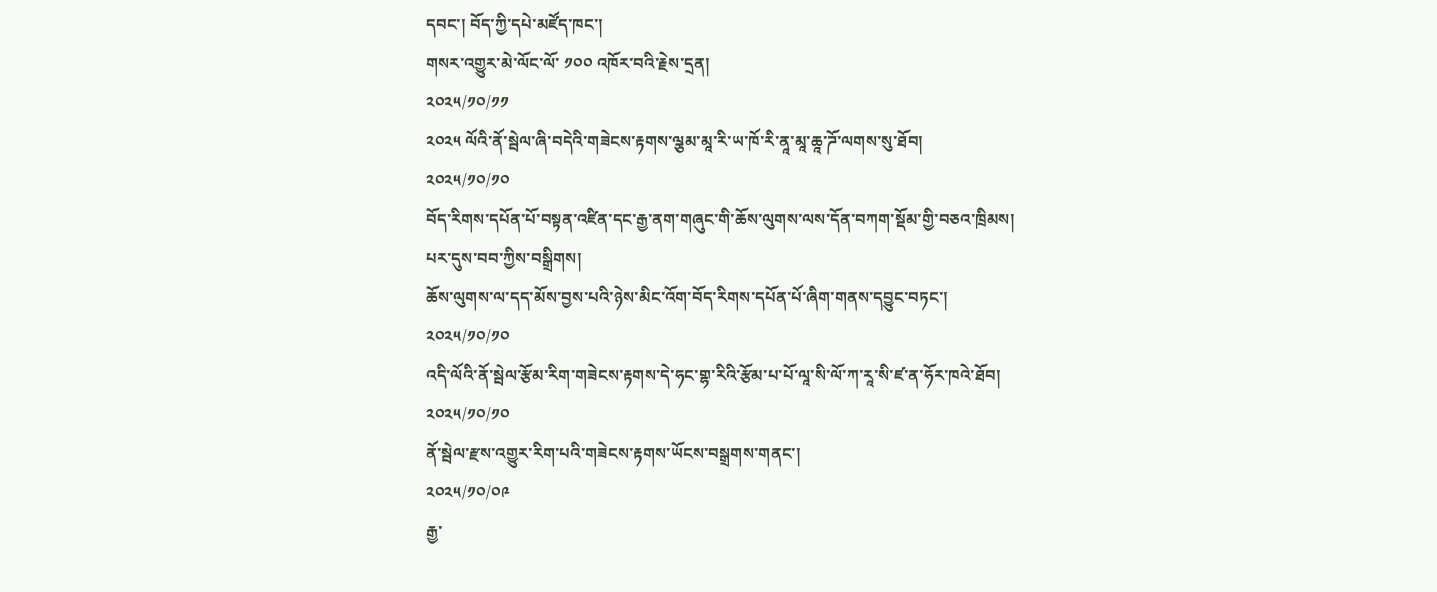དབང་། བོད་ཀྱི་དཔེ་མཛོད་ཁང་།
གསར་འགྱུར་མེ་ལོང་ལོ་ ༡༠༠ འཁོར་བའི་རྗེས་དྲན།
༢༠༢༥/༡༠/༡༡
༢༠༢༥ ལོའི་ནོ་སྦེལ་ཞི་བདེའི་གཟེངས་རྟགས་ལྕམ་མཱ་རི་ཡ་ཁོ་རི་ནཱ་མཱ་ཆཱ་ཌོ་ལགས་སུ་ཐོབ།
༢༠༢༥/༡༠/༡༠
བོད་རིགས་དཔོན་པོ་བསྟན་འཛིན་དང་རྒྱ་ནག་གཞུང་གི་ཆོས་ལུགས་ལས་དོན་བཀག་སྡོམ་གྱི་བཅའ་ཁྲིམས། པར་དུས་བབ་ཀྱིས་བསྒྲིགས།
ཆོས་ལུགས་ལ་དད་མོས་བྱས་པའི་ཉེས་མིང་འོག་བོད་རིགས་དཔོན་པོ་ཞིག་གནས་དབྱུང་བཏང་།
༢༠༢༥/༡༠/༡༠
འདི་ལོའི་ནོ་སྦེལ་རྩོམ་རིག་གཟེངས་རྟགས་དེ་ཧང་གྷ་རིའི་རྩོམ་པ་པོ་ལཱ་སི་ལོ་ཀ་རཱ་སི་ཛ་ན་ཧོར་ཁའེ་ཐོབ།
༢༠༢༥/༡༠/༡༠
ནོ་སྦེལ་རྫས་འགྱུར་རིག་པའི་གཟེངས་རྟགས་ཡོངས་བསྒྲགས་གནང་།
༢༠༢༥/༡༠/༠༩
རྒྱ་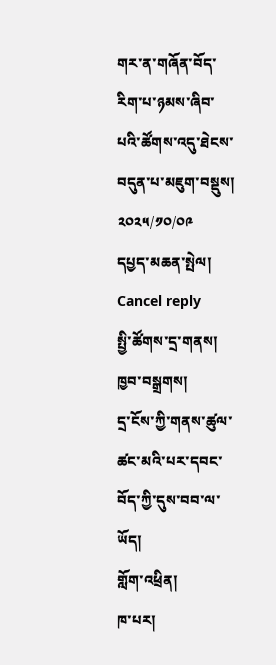གར་ན་གཞོན་བོད་རིག་པ་ཉམས་ཞིབ་པའི་ཚོགས་འདུ་ཐེངས་བདུན་པ་མཇུག་བསྡུས།
༢༠༢༥/༡༠/༠༩
དཔྱད་མཆན་སྤེལ། Cancel reply
སྤྱི་ཚོགས་དྲ་གནས།
ཁྱབ་བསྒྲགས།
དྲ་ངོས་ཀྱི་གནས་ཚུལ་ཚང་མའི་པར་དབང་བོད་ཀྱི་དུས་བབ་ལ་ཡོད།
གློག་འཕྲིན།
ཁ་པར།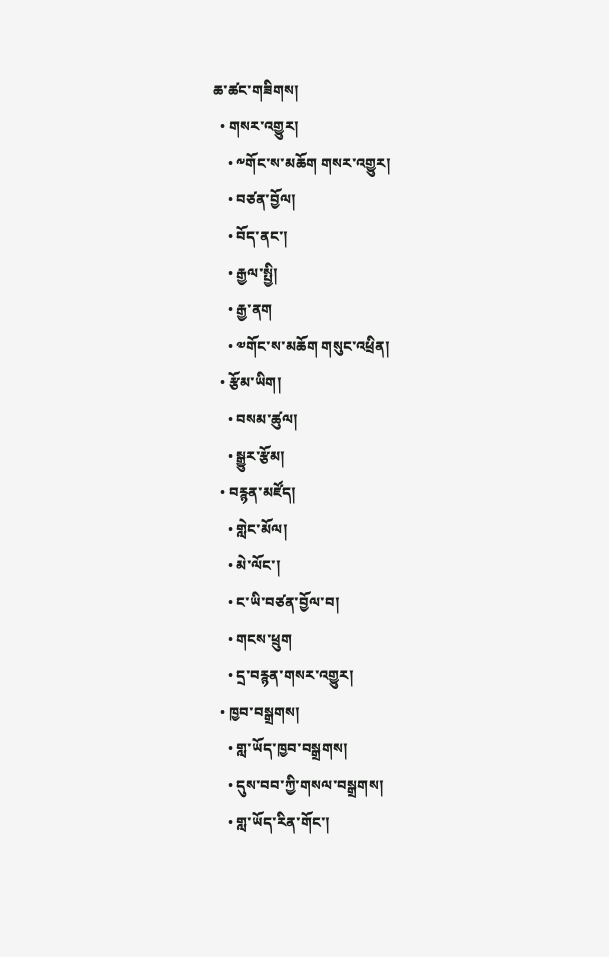ཆ་ཚང་གཟིགས།
  • གསར་འགྱུར།
    • ༸གོང་ས་མཆོག གསར་འགྱུར།
    • བཙན་བྱོལ།
    • བོད་ནང་།
    • རྒྱལ་སྤྱི།
    • རྒྱ་ནག
    • ༧གོང་ས་མཆོག གསུང་འཕྲིན།
  • རྩོམ་ཡིག།
    • བསམ་ཚུལ།
    • སྒྱུར་རྩོམ།
  • བརྙན་མཛོད།
    • གླེང་མོལ།
    • མེ་ལོང་།
    • ང་ཡི་བཙན་བྱོལ་བ།
    • གངས་ཕྲུག
    • དྲ་བརྙན་གསར་འགྱུར།
  • ཁྱབ་བསྒྲགས།
    • གླ་ཡོད་ཁྱབ་བསྒྲགས།
    • དུས་བབ་ཀྱི་གསལ་བསྒྲགས།
    • གླ་ཡོད་རིན་གོང་།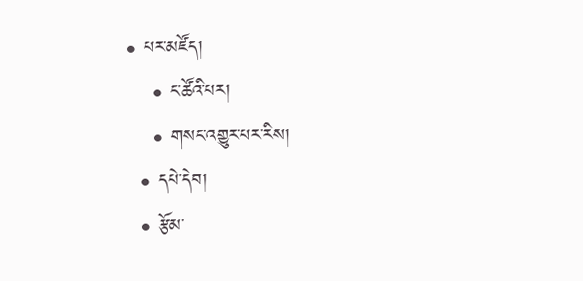• པར་མཛོད།
    • ང་ཚོའི་པར།
    • གསང་འགྱུར་པར་རིས།
  • དཔེ་དེབ།
  • རྩོམ་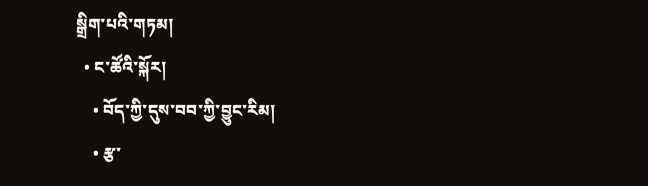སྒྲིག་པའི་གཏམ།
  • ང་ཚོའི་སྐོར།
    • བོད་ཀྱི་དུས་བབ་ཀྱི་བྱུང་རིམ།
    • རྩ་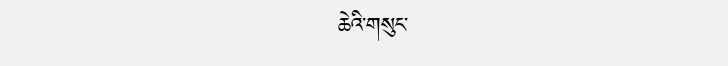ཆེའི་གསུང་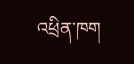འཕྲིན་ཁག